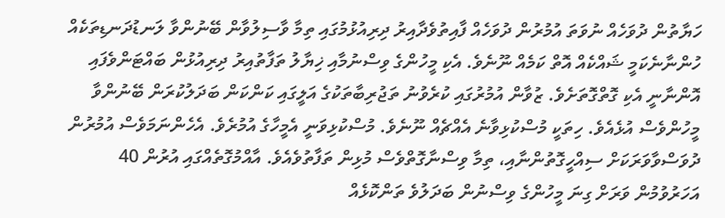ހަޔާތުން ދުވަހެއް ނުވަތަ އުމުރުން ދުވަހެއް ފާއިތުވެދާއިރު ދިރިއުޅުމުގައި ތިމާ ވާސިލުވާން ބޭނުންވާ ލަނޑުދަނޑިތަކެއް ހުންނާނެކަމީ ޝައްކެއް އޮތް ކަމެއް ނޫނެވެ. އެކި މީހުންގެ ވިސްނުމާއި ޚިޔާލު ތަފާތުއިރު ދިރިއުޅުން ބައްޓަންވެފައި އޮންނާނީ އެކި ގޮތްގޮތަށެވެ. ޒުވާން އުމުރުގައި ކުރެވުނު ތަޖުރިބާތަކުގެ އަލީގައި ކަންކަން ބަދަލުކުރަން ބޭނުންވާ މީހުންވެސް އުޅެއެވެ. ހިތަކީ މުސްކުޅިވާނެ އެއްޗެއް ނޫނެވެ. މުސްކުޅިވަނީ އެމީހާގެ އުމުރެވެ. އެހެންނަމަވެސް އުމުރުން ދުވަސްވާވަރަކަށް ސިއްހީގޮތުންނާއި، ތިމާ ވިސްނާގޮތްވެސް މުޅިން ތަފާތުވެއެވެ. އާއްމުގޮތެއްގައި އުރުން 40 އަހަރުވުމުން ވަރަށް ގިނަ މީހުންގެ ވިސްނުން ބަދަލުވެ ތަންކޮޅެއް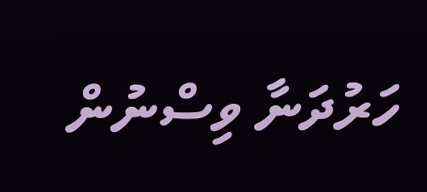ހަރުދަނާ ވިސްނުން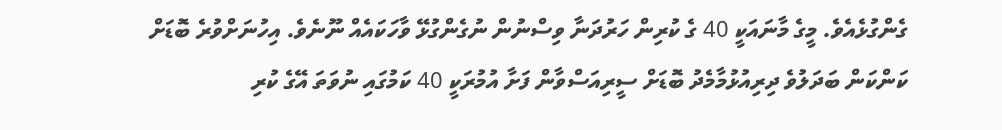ގެންގުޅެއެވެ. މީގެ މާނައަކީ 40 ގެ ކުރިން ހަރުދަނާ ވިސްނުން ނުގެންގުޅޭ ވާހަކައެއް ނޫނެވެ. އިހުނަށްވުރެ ބޮޑަށް ކަންކަން ބަދަލުވެ ދިރިއުޅުމާމެދު ބޮޑަށް ސީރިއަސްވާން ފަށާ އުމުރަކީ 40 ކަމުގައި ނުވަތަ އޭގެ ކުރި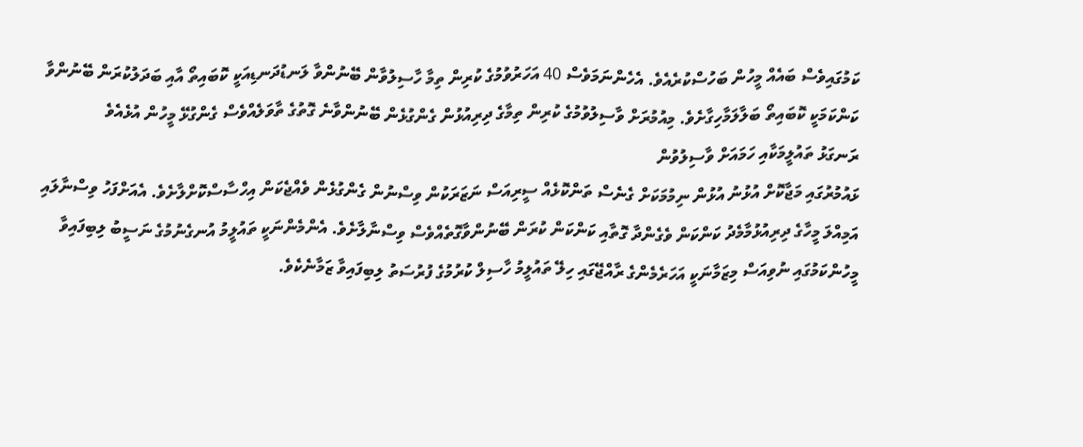ކަމުގައިވެސް ބައެއް މީހުން ބަހުސްކުރެއެވެ. އެހެންނަމަވެސް 40 އަހަރުވުމުގެ ކުރިން ތިމާ ހާސިލުވާން ބޭނުންވާ ލަނޑުދަނޑިއަކީ ކޮބައިތޯ އާއި ބަދަލުކުރަން ބޭނުންވާ ކަންކަމަކީ ކޮބައިތޯ ބަލާލަމާހިގާށެވެ. މިއުމުރަށް ވާސިލުވުމުގެ ކުރިން ތިމާގެ ދިރިއުޅުން ގެންގުޅެން ބޭނުންވާނެ ގޮތުގެ ތާވަލެއްވެސް ގެންގުޅޭ މީހުން އުޅެއެވެ
ރަނގަޅު ތައުލީމަކާއި ހަމައަށް ވާސިލުވުން
ޅައުމުރުގައި މަޖާކޮށް އުޅުނު އުޅުން ނިމުމަކަށް ގެނެސް ތަންކޮޅެއް ސީރިއަސް ނަޒަރަކުން ވިސްނުން ގެންގުޅެން ވެއްޖެކަން އިހްސާސްކޮށްލާށެވެ. އެއަށްފަހު ވިސްނާލައި އަމިއްލަ މީހާގެ ދިރިއުޅުމާމެދު ކަންކަން ވެގެންދާ ގޮތާއި ކަންކަން ކުރަން ބޭނުންވާގޮތެއްވެސް ވިސްނާލާށެވެ. އެންމެންނަކީ ތައުލީމު އުނގެނުމުގެ ނަސީބު ލިބިފައިވާ މީހުންކަމުގައި ނުވިއަސް މިޒަމާނަކީ އަހަރެމެންގެ ރާއްޖޭގައި ހިލޭ ތައުލީމު ހާސިލް ކުރުމުގެ ފުރުސަތު ލިބިފައިވާ ޒަމާނެކެވެ.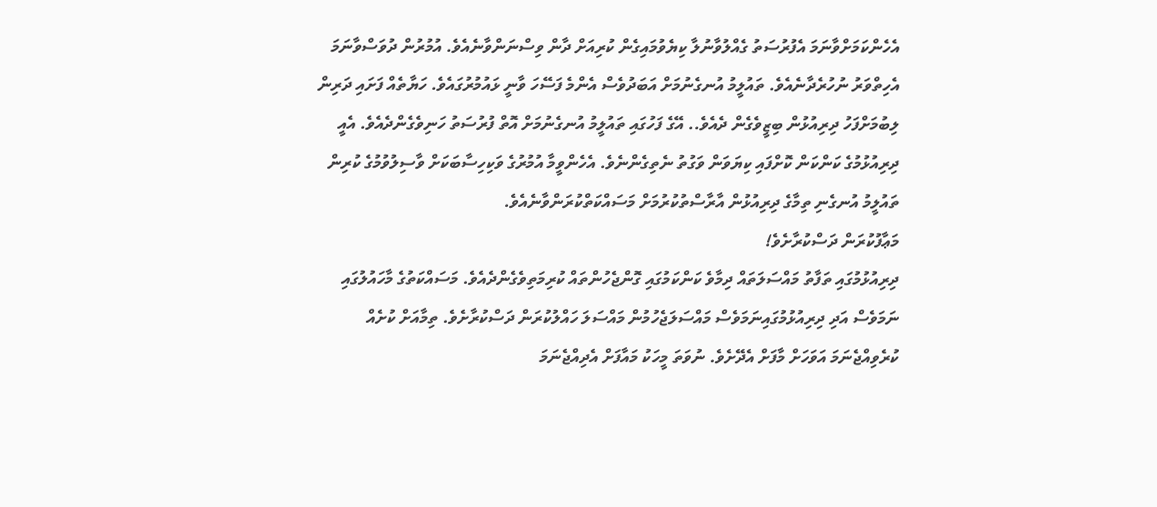އެހެންކަމަށްވާނަމަ އެފުރުސަތު ގެއްލުވާނުލާ ކިޔެވުމައިގެން ކުރިއަށް ދާން ވިސްނަންވާނެއެވެ. އުމުރުން ދުވަސްވާނަމަ އެހިތްވަރު ނުހުރެދާނެއެވެ. ތައުލީމު އުނގެނުމަށް އަބަދުވެސް އެންމެ ފަސޭހަ ވާނީ ޅައުމުރުގައެވެ. ހަޔާތެއް ފަށައި ދަރިން ލިބުމަށްފަހު ދިރިއުޅުން ބިޒީވެގެން ދެއެވެ.. އޭގެ ފަހުގައި ތައުލީމު އުނގެނުމަށް އޮތް ފުރުސަތު ހަނިވެގެންދެއެވެ. އެއީ ދިރިއުޅުމުގެ ކަންކަން ކޮށްފައި ކިޔަވަން ވަގުތު ނެތިގެންނެވެ. އެހެންވީމާ އުމުރުގެ ވަކިހިސާބަކަށް ވާސިލުވުމުގެ ކުރިން ތައުލީމު އުނގެނި ތިމާގެ ދިރިއުޅުން އާރާސްތުކުރުމަށް މަސައްކަތްކުރަންވާނެއެވެ.
މަޢާފުކުރަން ދަސްކުރާށެވެ!
ދިރިއުޅުމުގައި ތަފާތު މައްސަލަތައް ދިމާވެ ކަންކަމުގައި ގޮންޖެހުންތައް ކުރިމަތިވެގެންދެއެވެ. މަސައްކަތުގެ މާހައުލުގައި ނަމަވެސް އަދި ދިރިއުޅުމުގައިނަމަވެސް މައްސަލަޖެހުމުން މައްސަލަ ހައްލުކުރަން ދަސްކުރާށެވެ. ތިމާއަށް ކުށެއް ކުރެވިއްޖެނަމަ އަވަހަށް މާފަށް އެދޭށެވެ. ނުވަތަ މީހަކު މައާފަށް އެދިއްޖެނަމަ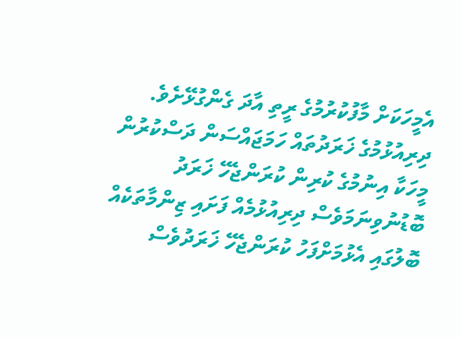އެމީހަކަށް މާފުކުރުމުގެ ރީތި އާދަ ގެންގުޅޭށެވެ.
ދިރިއުޅުމުގެ ޚަރަދުތައް ހަމަޖައްސަން ދަސްކުރުން
މީހަކާ އިނުމުގެ ކުރިން ކުރަންޖެހޭ ޚަރަދު ބޮޑުނުވިނަމަވެސް ދިރިއުޅުމެއް ފަށައި ޒިންމާތަކެއް ބޮލުގައި އެޅުމަށްފަހު ކުރަންޖެހޭ ޚަރަދުވެސް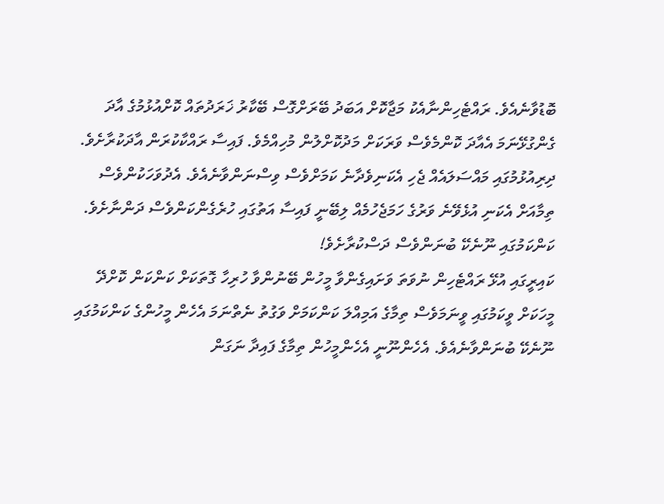ބޮޑުވާނެއެވެ. ރައްޓެހިންނާއެކު މަޖާކޮށް އަބަދު ބޭރަށްގޮސް ބޭކާރު ޚަރަދުތައް ކޮށްއުޅުމުގެ އާދަ ގެންގުޅޭނަމަ އެއާދަ ކޮންމެވެސް ވަރަކަށް މަދުކޮށްލުން މުހިއްމެވެ. ފައިސާ ރައްކާކުރަން އާދަކުރާށެވެ. ދިރިއުޅުމުގައި މައްސަލައެއް ޖެހި އެކަނިވެދާނެ ކަމަށްވެސް ވިސްނަންވާނެއެވެ. އެދުވަހަކުންވެސް ތިމާއަށް އެކަނި އުޅެވޭނެ ވަރުގެ ހަމަޖެހުމެއް ލިބޭނީ ފައިސާ އަތުގައި ހުރެގެންކަންވެސް ދަންނާށެވެ.
ކަންކަމުގައި ނޫނެކޭ ބުނަންވެސް ދަސްކުރާށެވެ!
ކައިރީގައި އުޅޭ ރައްޓެހިން ނުވަތަ ވަށައިގެންވާ މީހުން ބޭނުންވާ ހުރިހާ ގޮތަކަށް ކަންކަން ކޮށްދޭ މީހަކަށް ވީކަމުގައި ވީނަމަވެސް ތިމާގެ އަމިއްލަ ކަންކަމަށް ވަގުތު ނެތްނަމަ އެހެން މީހުންގެ ކަންކަމުގައި ނޫނެކޭ ބުނަންވާނެއެވެ. އެހެންނޫނީ އެހެންމީހުން ތިމާގެ ފައިދާ ނަގަން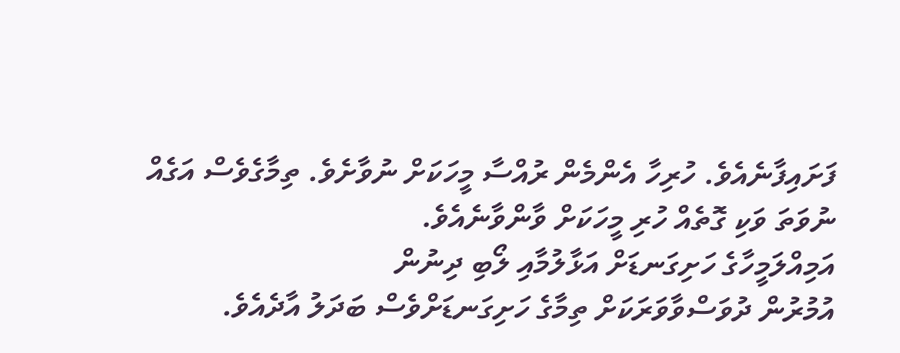ފަށައިފާނެއެވެ. ހުރިހާ އެންމެން ރުއްސާ މީހަކަށް ނުވާށެވެ. ތިމާގެވެސް އަގެއް ނުވަތަ ވަކި ގޮތެއް ހުރި މީހަކަށް ވާންވާނެއެވެ.
އަމިއްލަމީހާގެ ހަށިގަނޑަށް އަޅާލުމާއި ލޯބި ދިނުން
އުމުރުން ދުވަސްވާވަރަކަށް ތިމާގެ ހަށިގަނޑަށްވެސް ބަދަލު އާދެއެވެ.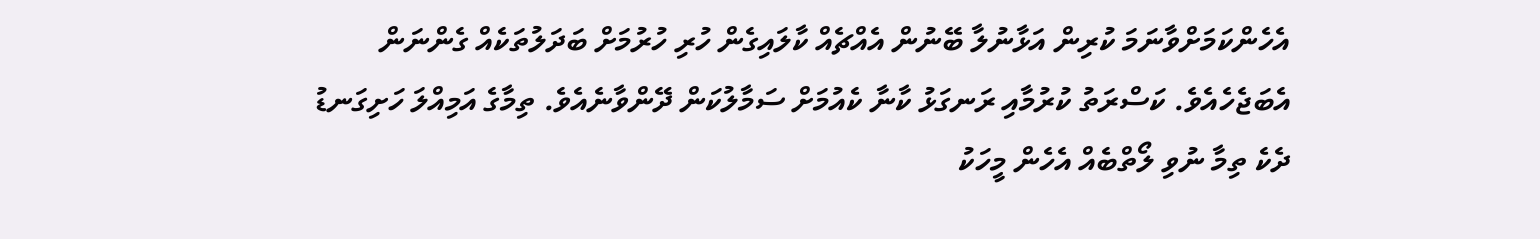އެހެންކަމަށްވާނަމަ ކުރިން އަޅާނުލާ ބޭނުން އެއްޗެއް ކާލައިގެން ހުރި ހުރުމަށް ބަދަލުތަކެއް ގެންނަން އެބަޖެހެއެވެ. ކަސްރަތު ކުރުމާއި ރަނގަޅު ކާނާ ކެއުމަށް ސަމާލުކަން ދޭންވާނެއެވެ. ތިމާގެ އަމިއްލަ ހަށިގަނޑު ދެކެ ތިމާ ނުވި ލޯތްބެއް އެހެން މީހަކު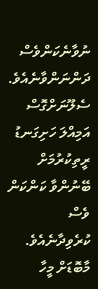ނުވާނެކަންވެސް ދަންނަންވާނެއެވެ. ސެލޫނަށްގޮސް އަމިއްލަ ހަށިގަނޑު ރީތިކުރުމަށް ބޭނުންވާ ކަންކަން ވެސް ކުރެވިދާނެއެވެ. މާބޮޑަށް މީހާ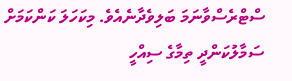ސްޓްރެސްވާނަމަ ބަލިވެދާނެއެވެ. މިކަހަލަ ކަންކަމަށް ސަމާލުކަންދީ ތިމާގެ ސިއްހީ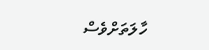ހާލަތަށްވެސް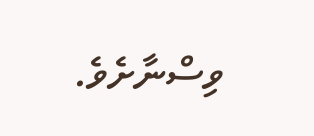ވިސްނާށެވެ.